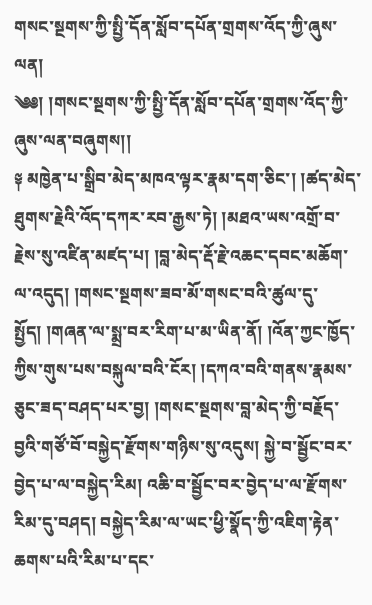གསང་སྔགས་ཀྱི་སྤྱི་དོན་སློབ་དཔོན་གྲགས་འོད་ཀྱི་ཞུས་ལན།
༄༅། །གསང་སྔགས་ཀྱི་སྤྱི་དོན་སློབ་དཔོན་གྲགས་འོད་ཀྱི་ཞུས་ལན་བཞུགས།།
༈ མཁྱེན་པ་སྒྲིབ་མེད་མཁའ་ལྟར་རྣམ་དག་ཅིང་། །ཚད་མེད་ཐུགས་རྗེའི་འོད་དཀར་རབ་རྒྱས་ཏེ། །མཐའ་ཡས་འགྲོ་བ་རྗེས་སུ་འཛིན་མཛད་པ། །བླ་མེད་རྡོ་རྗེ་འཆང་དབང་མཆོག་ལ་འདུད། །གསང་སྔགས་ཟབ་མོ་གསང་བའི་ཚུལ་དུ་སྤྱོད། །གཞན་ལ་སྨྲ་བར་རིག་པ་མ་ཡིན་ནོ། །འོན་ཀྱང་ཁྱོད་ཀྱིས་གུས་པས་བསྐུལ་བའི་ངོར། །དཀའ་བའི་གནས་རྣམས་ཅུང་ཟད་བཤད་པར་བྱ། །གསང་སྔགས་བླ་མེད་ཀྱི་བརྗོད་བྱའི་གཙོ་བོ་བསྐྱེད་རྫོགས་གཉིས་སུ་འདུས། སྐྱེ་བ་སྦྱོང་བར་བྱེད་པ་ལ་བསྐྱེད་རིམ། འཆི་བ་སྦྱོང་བར་བྱེད་པ་ལ་རྫོགས་རིམ་དུ་བཤད། བསྐྱེད་རིམ་ལ་ཡང་ཕྱི་སྣོད་ཀྱི་འཇིག་རྟེན་ཆགས་པའི་རིམ་པ་དང་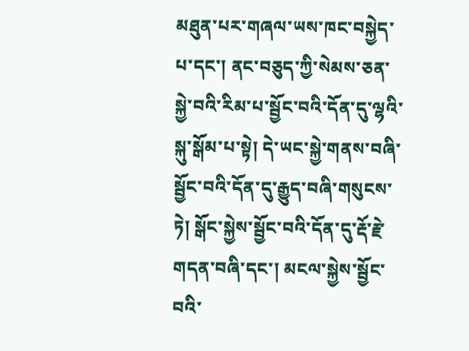མཐུན་པར་གཞལ་ཡས་ཁང་བསྐྱེད་པ་དང་། ནང་བཅུད་ཀྱི་སེམས་ཅན་སྐྱེ་བའི་རིམ་པ་སྦྱོང་བའི་དོན་དུ་ལྷའི་སྐུ་སྒོམ་པ་སྟེ། དེ་ཡང་སྐྱེ་གནས་བཞི་སྦྱོང་བའི་དོན་དུ་རྒྱུད་བཞི་གསུངས་ཏེ། སྒོང་སྐྱེས་སྦྱོང་བའི་དོན་དུ་རྡོ་རྗེ་གདན་བཞི་དང་། མངལ་སྐྱེས་སྦྱོང་བའི་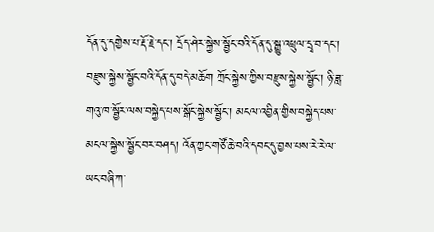དོན་དུ་དགྱེས་པ་རྡོ་རྗེ་དང་། དྲོད་ཤེར་སྐྱེས་སྦྱོང་བའི་དོན་དུ་སྒྱུ་འཕྲུལ་དྲྭ་བ་དང་། བརྫུས་སྐྱེས་སྦྱོང་བའི་དོན་དུ་བདེ་མཆོག ཀྲོང་སྐྱེས་ཀྱིས་བརྫུས་སྐྱེས་སྦྱོང་། ཉི་ཟླ་གའུ་ཁ་སྦྱོར་ལས་བསྐྱེད་པས་སྒོང་སྐྱེས་སྦྱོང་། མངལ་འབྱིན་གྱིས་བསྐྱེད་པས་མངལ་སྐྱེས་སྦྱོང་བར་བཤད། འོན་ཀྱང་གཙོ་ཆེ་བའི་དབང་དུ་བྱས་པས་རེ་རེ་ལ་ཡང་བཞི་ཀ་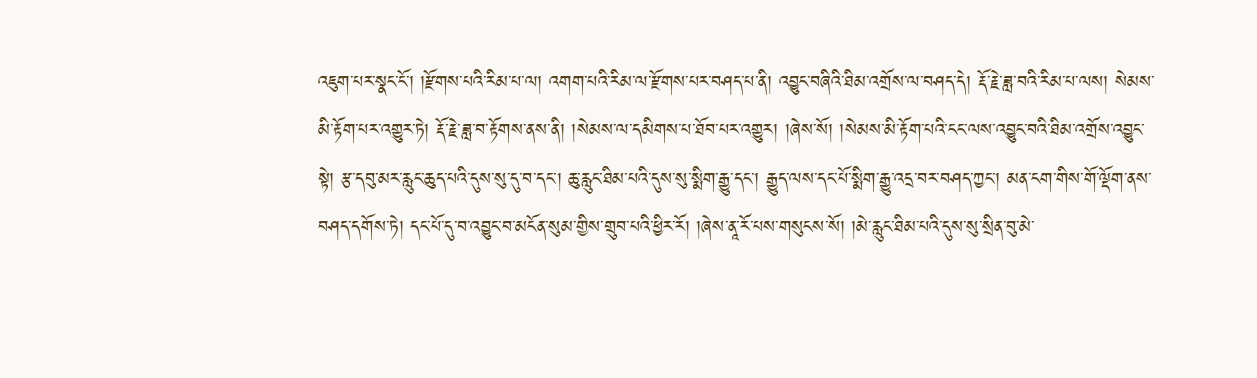འཇུག་པར་སྣང་ངོ་། །རྫོགས་པའི་རིམ་པ་ལ། འགག་པའི་རིམ་ལ་རྫོགས་པར་བཤད་པ་ནི། འབྱུང་བཞིའི་ཐིམ་འགྲོས་ལ་བཤད་དེ། རྡོ་རྗེ་ཟླ་བའི་རིམ་པ་ལས། སེམས་མི་རྟོག་པར་འགྱུར་ཏེ། རྡོ་རྗེ་ཟླ་བ་རྟོགས་ནས་ནི། །སེམས་ལ་དམིགས་པ་ཐོབ་པར་འགྱུར། །ཞེས་སོ། །སེམས་མི་རྟོག་པའི་ངང་ལས་འབྱུང་བའི་ཐིམ་འགྲོས་འབྱུང་སྟེ། རྩ་དབུ་མར་རླུང་ཆུད་པའི་དུས་སུ་དུ་བ་དང་། ཆུ་རླུང་ཐིམ་པའི་དུས་སུ་སྨིག་རྒྱུ་དང་། རྒྱུད་ལས་དང་པོ་སྨིག་རྒྱུ་འདྲ་བར་བཤད་ཀྱང་། མན་ངག་གིས་གོ་ལྡོག་ནས་བཤད་དགོས་ཏེ། དང་པོ་དུ་བ་འབྱུང་བ་མངོན་སུམ་གྱིས་གྲུབ་པའི་ཕྱིར་རོ། །ཞེས་ནཱ་རོ་པས་གསུངས་སོ། །མེ་རླུང་ཐིམ་པའི་དུས་སུ་སྲིན་བུ་མེ་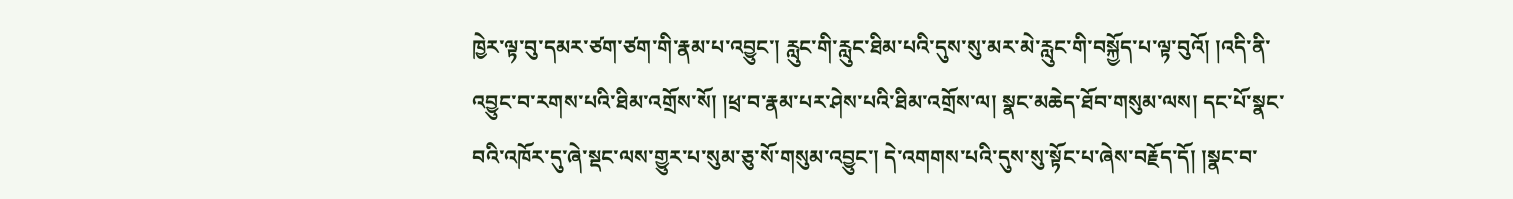ཁྱེར་ལྟ་བུ་དམར་ཙག་ཙག་གི་རྣམ་པ་འབྱུང་། རླུང་གི་རླུང་ཐིམ་པའི་དུས་སུ་མར་མེ་རླུང་གི་བསྐྱོད་པ་ལྟ་བུའོ། །འདི་ནི་འབྱུང་བ་རགས་པའི་ཐིམ་འགྲོས་སོ། །ཕྲ་བ་རྣམ་པར་ཤེས་པའི་ཐིམ་འགྲོས་ལ། སྣང་མཆེད་ཐོབ་གསུམ་ལས། དང་པོ་སྣང་བའི་འཁོར་དུ་ཞེ་སྡང་ལས་གྱུར་པ་སུམ་ཅུ་སོ་གསུམ་འབྱུང་། དེ་འགགས་པའི་དུས་སུ་སྟོང་པ་ཞེས་བརྗོད་དོ། །སྣང་བ་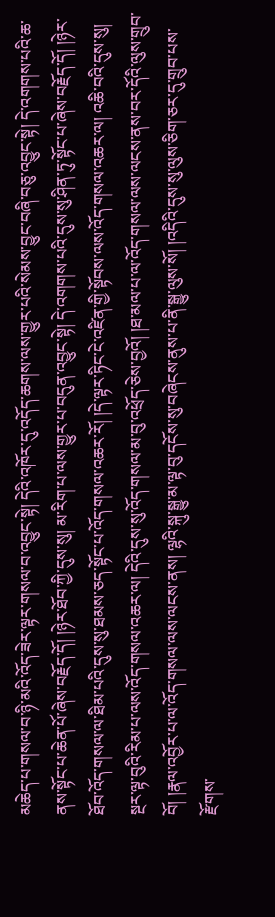མཆེད་པ་གསལ་བ་ཉི་མའི་འོད་ཟེར་ལྟར་གསལ་བ་འབྱུང་སྟེ། དེའི་འཁོར་དུ་འདོད་ཆགས་ལས་གྱུར་པའི་སེམས་བྱུང་བཞི་བཅུ་འབྱུང་སྟེ། དེ་འགགས་པའི་ཆ་ནས་སྟོང་པ་ཆེན་པོ་ཞེས་བརྗོད་དོ། །ཉེར་ཐོབ་ཀྱི་དུས་སུ། མ་རིག་པ་ལས་གྱུར་པ་བདུན་འབྱུང་སྟེ། དེ་འགགས་པའི་དུས་སུ་ཤིན་ཏུ་སྟོང་པ་ཞེས་བརྗོད་དོ། །ཉེར་ཐོབ་འོད་གསལ་ལ་ཐིམ་པའི་དུས་སུ་ཐམས་ཅད་སྟོང་པ་འོད་གསལ་འཆར་རོ། །དེ་ལྟར་ཏིང་ངེ་འཛིན་གྱི་སྟོབས་ལས་འོད་གསལ་འཆར་ལ། འཆི་བའི་དུས་སུ། སྔར་ལྟ་བུའི་རིམ་པ་ལས་འོད་གསལ་འཆར་ལ། དེའི་དུས་སུ་འོད་གསལ་མ་བུ་འཕྲོད་ཅེས་བྱའོ། །ཐ་མལ་པ་ལ་འོད་གསལ་ལས་ལངས་ནས་བར་དོའི་ལུས་གྲུབ་བོ། །རྣལ་འབྱོར་པ་ལ་འོད་གསལ་ལས་ལངས་ནས། ལྷའི་སྐུ་སྒྱུ་མ་ལྟ་བུ་དངོས་སུ་བཞེངས་ནུས་པ་ནི་སྒྱུ་ལུས་སོ། །འདིའི་དུས་སུ་ལུས་ཅིག་ཅར་དུ་གྲུབ་པས་རྫོགས་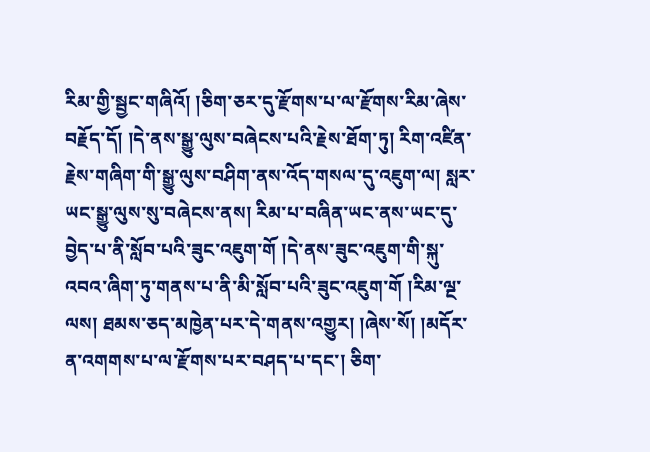རིམ་གྱི་སྦྱང་གཞིའོ། །ཅིག་ཅར་དུ་རྫོགས་པ་ལ་རྫོགས་རིམ་ཞེས་བརྗོད་དོ། །དེ་ནས་སྒྱུ་ལུས་བཞེངས་པའི་རྗེས་ཐོག་ཏུ། རིག་འཛིན་རྗེས་གཞིག་གི་སྒྱུ་ལུས་བཤིག་ནས་འོད་གསལ་དུ་འཇུག་ལ། སླར་ཡང་སྒྱུ་ལུས་སུ་བཞེངས་ནས། རིམ་པ་བཞིན་ཡང་ནས་ཡང་དུ་བྱེད་པ་ནི་སློབ་པའི་ཟུང་འཇུག་གོ །དེ་ནས་ཟུང་འཇུག་གི་སྐུ་འབའ་ཞིག་ཏུ་གནས་པ་ནི་མི་སློབ་པའི་ཟུང་འཇུག་གོ །རིམ་ལྔ་ལས། ཐམས་ཅད་མཁྱེན་པར་དེ་གནས་འགྱུར། །ཞེས་སོ། །མདོར་ན་འགགས་པ་ལ་རྫོགས་པར་བཤད་པ་དང་། ཅིག་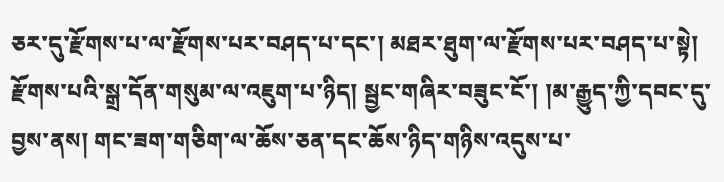ཅར་དུ་རྫོགས་པ་ལ་རྫོགས་པར་བཤད་པ་དང་། མཐར་ཐུག་ལ་རྫོགས་པར་བཤད་པ་སྟེ། རྫོགས་པའི་སྒྲ་དོན་གསུམ་ལ་འཇུག་པ་ཉིད། སྦྱང་གཞིར་བཟུང་ངོ་། །མ་རྒྱུད་ཀྱི་དབང་དུ་བྱས་ནས། གང་ཟག་གཅིག་ལ་ཆོས་ཅན་དང་ཆོས་ཉིད་གཉིས་འདུས་པ་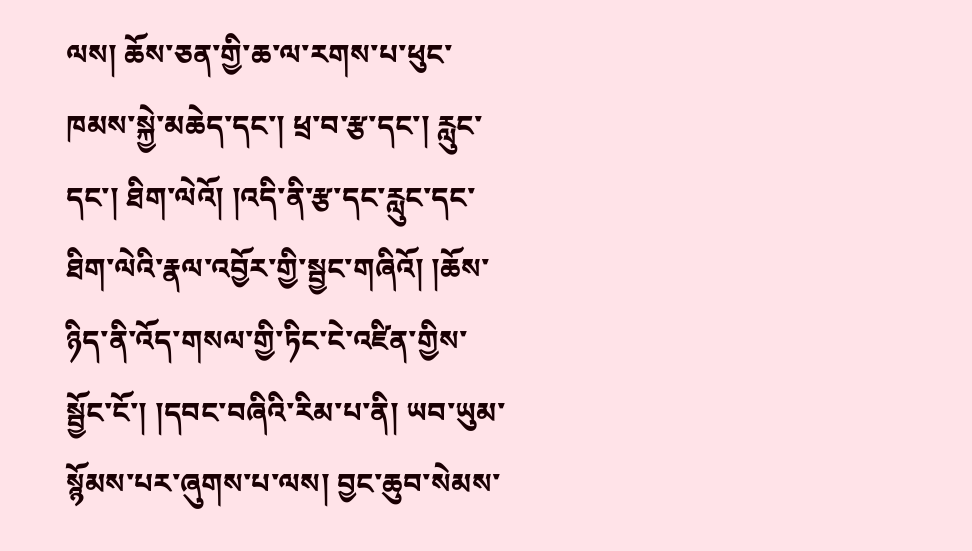ལས། ཆོས་ཅན་གྱི་ཆ་ལ་རགས་པ་ཕུང་ཁམས་སྐྱེ་མཆེད་དང་། ཕྲ་བ་རྩ་དང་། རླུང་དང་། ཐིག་ལེའོ། །འདི་ནི་རྩ་དང་རླུང་དང་ཐིག་ལེའི་རྣལ་འབྱོར་གྱི་སྦྱང་གཞིའོ། །ཆོས་ཉིད་ནི་འོད་གསལ་གྱི་ཏིང་ངེ་འཛིན་གྱིས་སྦྱོང་ངོ་། །དབང་བཞིའི་རིམ་པ་ནི། ཡབ་ཡུམ་སྙོམས་པར་ཞུགས་པ་ལས། བྱང་ཆུབ་སེམས་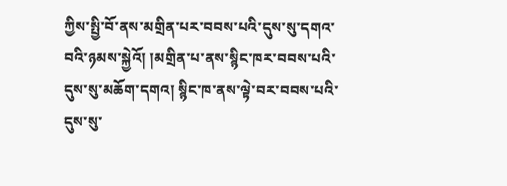ཀྱིས་སྤྱི་བོ་ནས་མགྲིན་པར་བབས་པའི་དུས་སུ་དགའ་བའི་ཉམས་སྐྱེའོ། །མགྲིན་པ་ནས་སྙིང་ཁར་བབས་པའི་དུས་སུ་མཆོག་དགའ། སྙིང་ཁ་ནས་ལྟེ་བར་བབས་པའི་དུས་སུ་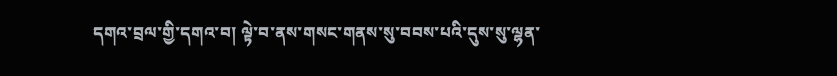དགའ་བྲལ་གྱི་དགའ་བ། ལྟེ་བ་ནས་གསང་གནས་སུ་བབས་པའི་དུས་སུ་ལྷན་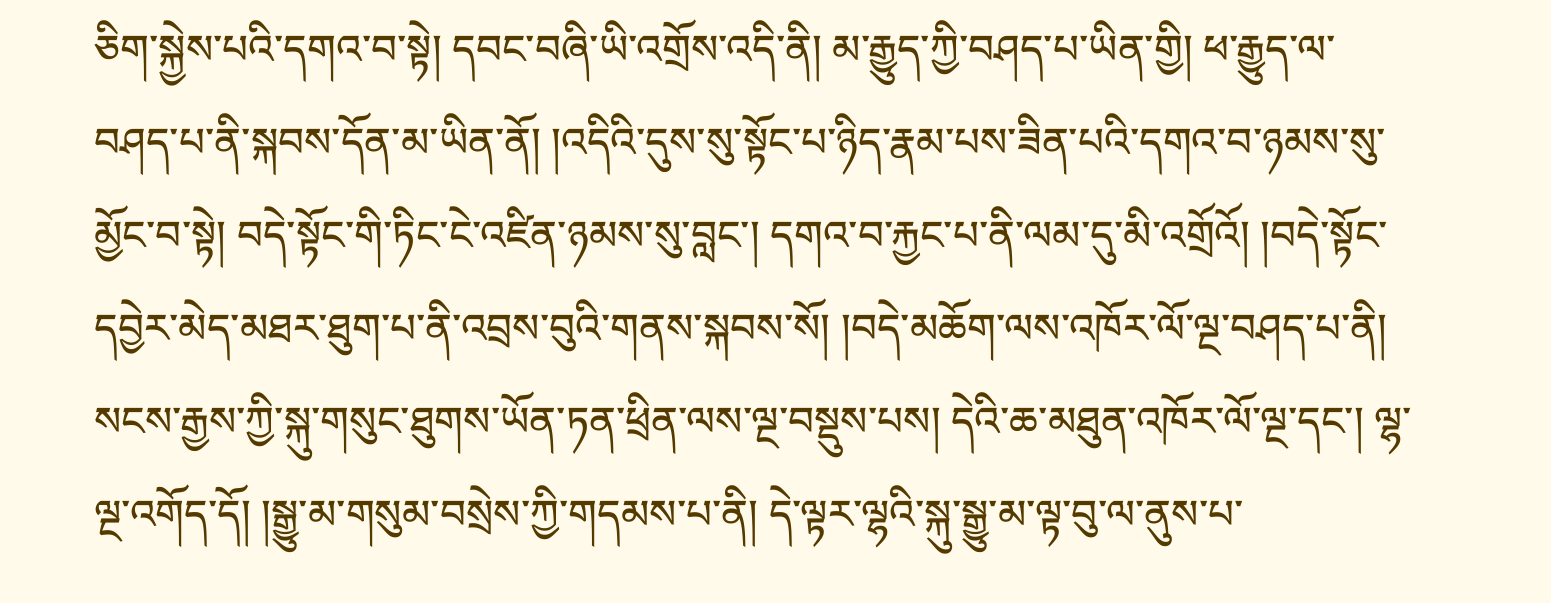ཅིག་སྐྱེས་པའི་དགའ་བ་སྟེ། དབང་བཞི་ཡི་འགྲོས་འདི་ནི། མ་རྒྱུད་ཀྱི་བཤད་པ་ཡིན་གྱི། ཕ་རྒྱུད་ལ་བཤད་པ་ནི་སྐབས་དོན་མ་ཡིན་ནོ། །འདིའི་དུས་སུ་སྟོང་པ་ཉིད་རྣམ་པས་ཟིན་པའི་དགའ་བ་ཉམས་སུ་མྱོང་བ་སྟེ། བདེ་སྟོང་གི་ཏིང་ངེ་འཛིན་ཉམས་སུ་བླང་། དགའ་བ་རྐྱང་པ་ནི་ལམ་དུ་མི་འགྲོའོ། །བདེ་སྟོང་དབྱེར་མེད་མཐར་ཐུག་པ་ནི་འབྲས་བུའི་གནས་སྐབས་སོ། །བདེ་མཆོག་ལས་འཁོར་ལོ་ལྔ་བཤད་པ་ནི། སངས་རྒྱས་ཀྱི་སྐུ་གསུང་ཐུགས་ཡོན་ཏན་ཕྲིན་ལས་ལྔ་བསྡུས་པས། དེའི་ཆ་མཐུན་འཁོར་ལོ་ལྔ་དང་། ལྷ་ལྔ་འགོད་དོ། །སྒྱུ་མ་གསུམ་བསྲེས་ཀྱི་གདམས་པ་ནི། དེ་ལྟར་ལྷའི་སྐུ་སྒྱུ་མ་ལྟ་བུ་ལ་ནུས་པ་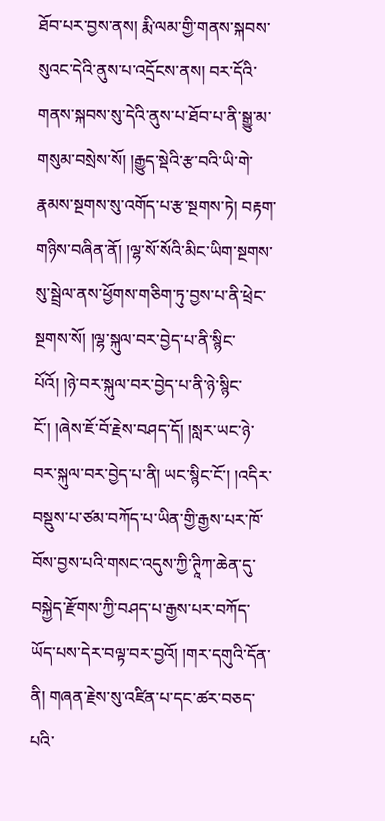ཐོབ་པར་བྱས་ནས། རྨི་ལམ་གྱི་གནས་སྐབས་སུའང་དེའི་ནུས་པ་འདྲོངས་ནས། བར་དོའི་གནས་སྐབས་སུ་དེའི་ནུས་པ་ཐོབ་པ་ནི་སྒྱུ་མ་གསུམ་བསྲེས་སོ། །རྒྱུད་སྡེའི་རྩ་བའི་ཡི་གེ་རྣམས་སྔགས་སུ་འགོད་པ་རྩ་སྔགས་ཏེ། བརྟག་གཉིས་བཞིན་ནོ། །ལྷ་སོ་སོའི་མིང་ཡིག་སྔགས་སུ་སྦྲེལ་ནས་ཕྱོགས་གཅིག་ཏུ་བྱས་པ་ནི་ཕྲེང་སྔགས་སོ། །ལྷ་སྐུལ་བར་བྱེད་པ་ནི་སྙིང་པོའོ། །ཉེ་བར་སྐུལ་བར་བྱེད་པ་ནི་ཉེ་སྙིང་ངོ་། །ཞེས་ཇོ་བོ་རྗེས་བཤད་དོ། །སླར་ཡང་ཉེ་བར་སྐུལ་བར་བྱེད་པ་ནི། ཡང་སྙིང་ངོ་། །འདིར་བསྡུས་པ་ཙམ་བཀོད་པ་ཡིན་གྱི་རྒྱས་པར་ཁོ་བོས་བྱས་པའི་གསང་འདུས་ཀྱི་ཊཱིཀ་ཆེན་དུ་བསྐྱེད་རྫོགས་ཀྱི་བཤད་པ་རྒྱས་པར་བཀོད་ཡོད་པས་དེར་བལྟ་བར་བྱའོ། །གར་དགུའི་དོན་ནི། གཞན་རྗེས་སུ་འཛིན་པ་དང་ཚར་བཅད་པའི་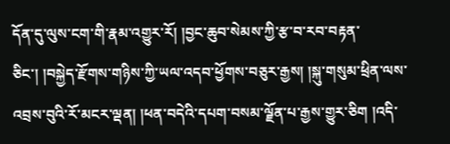དོན་དུ་ལུས་ངག་གི་རྣམ་འགྱུར་རོ། །བྱང་ཆུབ་སེམས་ཀྱི་རྩ་བ་རབ་བརྟན་ཅིང་། །བསྐྱེད་རྫོགས་གཉིས་ཀྱི་ཡལ་འདབ་ཕྱོགས་བཅུར་རྒྱས། །སྐུ་གསུམ་ཕྲིན་ལས་འབྲས་བུའི་རོ་མངར་ལྡན། །ཕན་བདེའི་དཔག་བསམ་ལྗོན་པ་རྒྱས་གྱུར་ཅིག །འདི་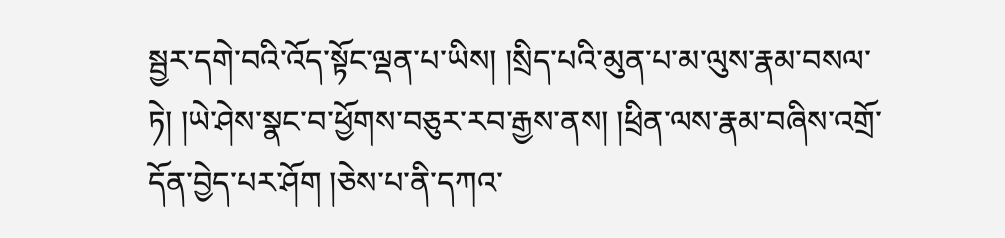སྦྱར་དགེ་བའི་འོད་སྟོང་ལྡན་པ་ཡིས། །སྲིད་པའི་མུན་པ་མ་ལུས་རྣམ་བསལ་ཏེ། །ཡེ་ཤེས་སྣང་བ་ཕྱོགས་བཅུར་རབ་རྒྱས་ནས། །ཕྲིན་ལས་རྣམ་བཞིས་འགྲོ་དོན་བྱེད་པར་ཤོག །ཅེས་པ་ནི་དཀའ་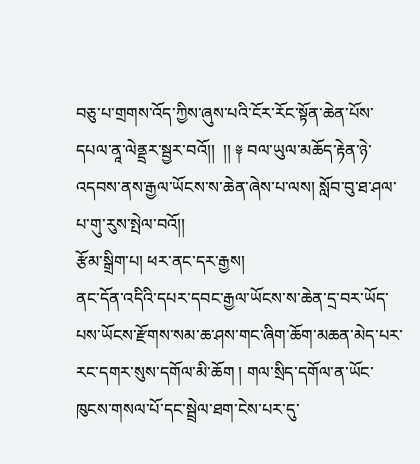བཅུ་པ་གྲགས་འོད་ཀྱིས་ཞུས་པའི་ངོར་རོང་སྟོན་ཆེན་པོས་དཔལ་ནཱ་ལེནྡྲར་སྦྱར་བའོ།།  །། ༈ བལ་ཡུལ་མཆོད་རྟེན་ཉེ་འདབས་ནས་རྒྱལ་ཡོངས་ས་ཆེན་ཞེས་པ་ལས། སློབ་བུ་ཐ་ཤལ་པ་གུ་རུས་སྤེལ་བའོ།།
རྩོམ་སྒྲིག་པ། ཕར་ནང་དར་རྒྱས།
ནང་དོན་འདིའི་དཔར་དབང་རྒྱལ་ཡོངས་ས་ཆེན་དྲ་བར་ཡོད་པས་ཡོངས་རྫོགས་སམ་ཆ་ཤས་གང་ཞིག་ཆོག་མཆན་མེད་པར་རང་དགར་སུས་དགོལ་མི་ཆོག ། གལ་སྲིད་དགོལ་ན་ཡོང་ཁུངས་གསལ་པོ་དང་སྦྲེལ་ཐག་ངེས་པར་དུ་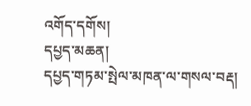འགོད་དགོས།
དཔྱད་མཆན།
དཔྱད་གཏམ་སྤེལ་མཁན་ལ་གསལ་བརྡ།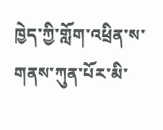ཁྱེད་ཀྱི་གློག་འཕྲིན་ས་གནས་ཀུན་པོར་མི་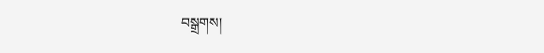བསྒྲགས།